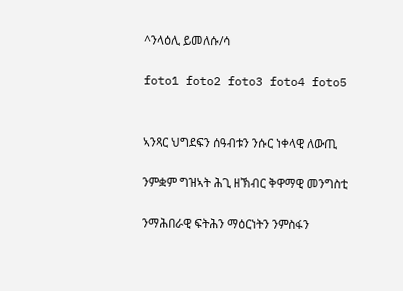^ንላዕሊ ይመለሱ/ሳ

foto1 foto2 foto3 foto4 foto5


ኣንጻር ህግደፍን ሰዓብቱን ንሱር ነቀላዊ ለውጢ

ንምቋም ግዝኣት ሕጊ ዘኽብር ቅዋማዊ መንግስቲ

ንማሕበራዊ ፍትሕን ማዕርነትን ንምስፋን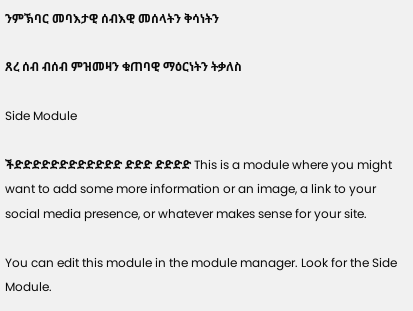ንምኽባር መባእታዊ ሰብእዊ መሰላትን ቅሳነትን

ጸረ ሰብ ብሰብ ምዝመዛን ቁጠባዊ ማዕርነትን ትቃለስ

Side Module

ችድድድድድድድድድድድድ ድድድ ድድድድ This is a module where you might want to add some more information or an image, a link to your social media presence, or whatever makes sense for your site.

You can edit this module in the module manager. Look for the Side Module.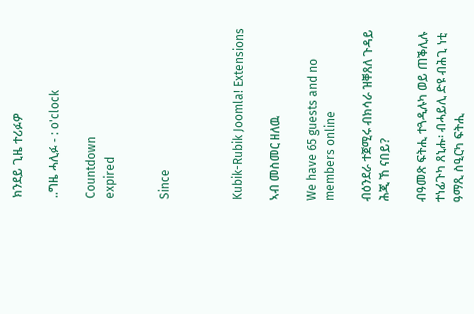ክንደይ ጊዜ ተሪፉዎ

..ግዜ ሓሊፉ - : o'clock

Countdown
expired


Since



Kubik-Rubik Joomla! Extensions

ኣብ መስመር ዘለዉ

We have 65 guests and no members online

ብዕንደራ ተጀሚሩ ብክሳራ ዝቐጸለ ጉዳይ ሕጂ ኸ ናበይ?

ብዓመጽ ፍትሒ ተጓዲሉካ ወይ ጠቕሊሉ ተነፊጉካ ጸኒሑ፡ ብሓይሊ ድዩ ብሕጊ ነቲ ዓማጺ ስዒርካ ፍትሒ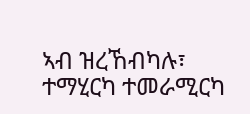ኣብ ዝረኸብካሉ፣ ተማሂርካ ተመራሚርካ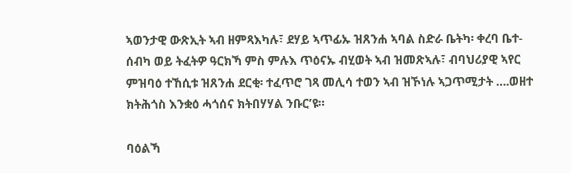ኣወንታዊ ውጽኢት ኣብ ዘምጻእካሉ፣ ደሃይ ኣጥፊኡ ዝጸንሐ ኣባል ስድራ ቤትካ፡ ቀረባ ቤተ-ሰብካ ወይ ትፈትዎ ዓርክኻ ምስ ምሉእ ጥዕናኡ ብሂወት ኣብ ዝመጽኣሉ፣ ብባህሪያዊ ኣየር ምዝባዕ ተኸሲቱ ዝጸንሐ ደርቂ፡ ተፈጥሮ ገጻ መሊሳ ተወን ኣብ ዝኾነሉ ኣጋጥሚታት ….ወዘተ ክትሕጎስ እንቋዕ ሓጎሰና ክትበሃሃል ንቡር’ዩ።

ባዕልኻ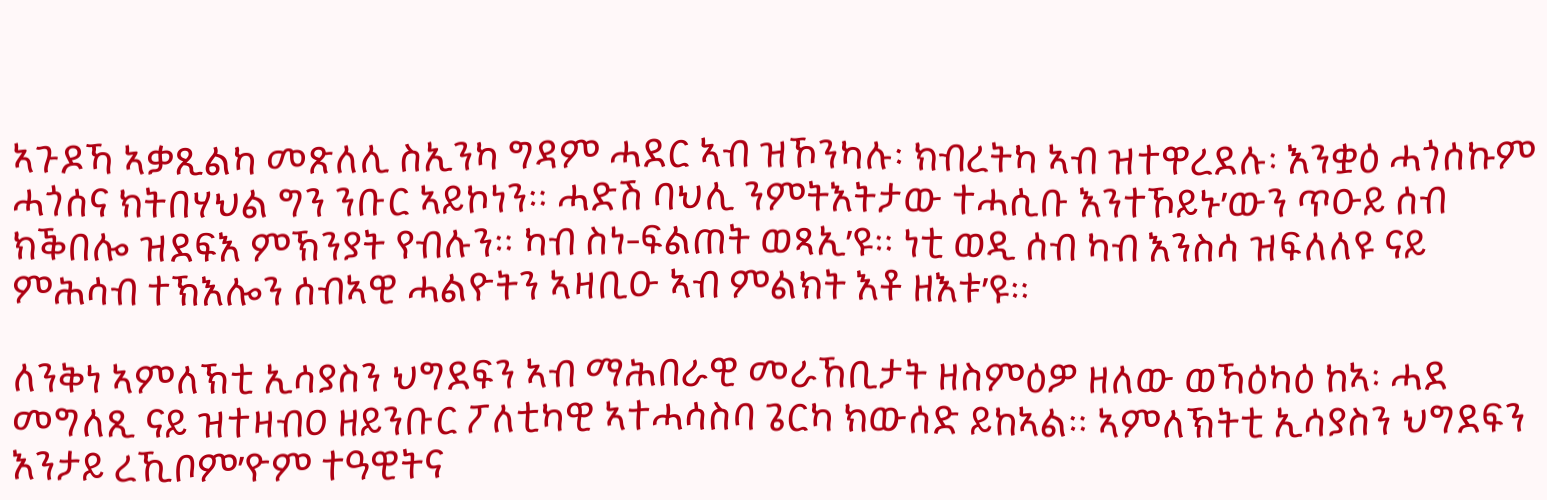ኣጉዶኻ ኣቃጺልካ መጽለሊ ስኢንካ ግዳም ሓደር ኣብ ዝኾንካሉ፡ ክብረትካ ኣብ ዝተዋረደሉ፡ እንቋዕ ሓጎሰኩም ሓጎሰና ክትበሃህል ግን ንቡር ኣይኮነን። ሓድሽ ባህሊ ንምትእትታው ተሓሲቡ እንተኾይኑ’ውን ጥዑይ ሰብ ክቕበሎ ዝደፍእ ምኽንያት የብሉን። ካብ ስነ-ፍልጠት ወጻኢ’ዩ። ነቲ ወዲ ሰብ ካብ እንስሳ ዝፍለለዩ ናይ ምሕሳብ ተኽእሎን ሰብኣዊ ሓልዮትን ኣዛቢዑ ኣብ ምልክት እቶ ዘእቱ’ዩ።

ለንቅነ ኣምለኽቲ ኢሳያስን ህግደፍን ኣብ ማሕበራዊ መራኸቢታት ዘስምዕዎ ዘለው ወኻዕካዕ ከኣ፡ ሓደ መግለጺ ናይ ዝተዛብዐ ዘይንቡር ፖለቲካዊ ኣተሓሳስባ ጌርካ ክውሰድ ይከኣል። ኣምለኽትቲ ኢሳያስን ህግደፍን እንታይ ረኺቦም’ዮም ተዓዊትና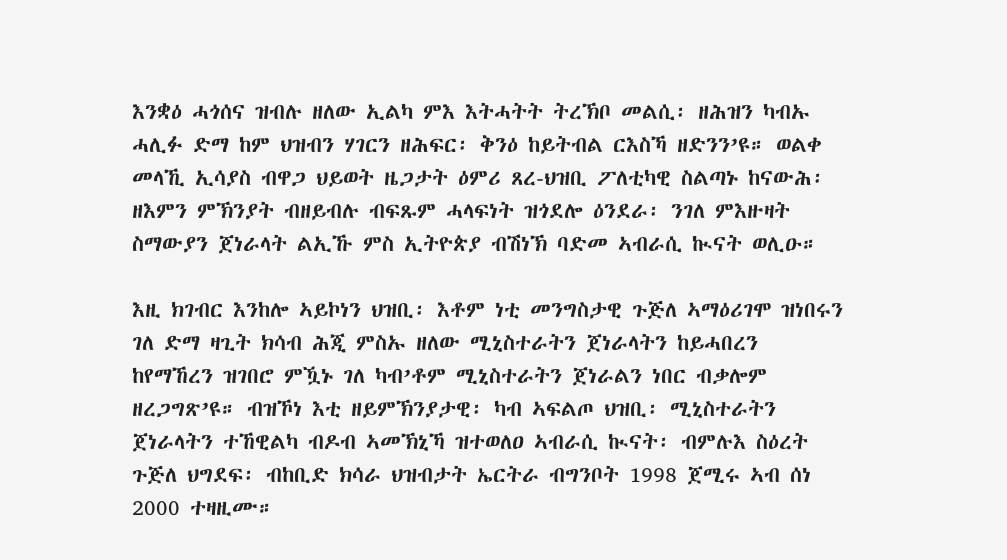እንቋዕ ሓጎሰና ዝብሉ ዘለው ኢልካ ምእ እትሓትት ትረኽቦ መልሲ፡ ዘሕዝን ካብኡ ሓሊፉ ድማ ከም ህዝብን ሃገርን ዘሕፍር፡ ቅንዕ ከይትብል ርእስኻ ዘድንን’ዩ። ወልቀ መላኺ ኢሳያስ ብዋጋ ህይወት ዜጋታት ዕምሪ ጸረ-ህዝቢ ፖለቲካዊ ስልጣኑ ከናውሕ፡ ዘእምን ምኽንያት ብዘይብሉ ብፍጹም ሓላፍነት ዝጎደሎ ዕንደራ፡ ንገለ ምእዙዛት ስማውያን ጀነራላት ልኢኹ ምስ ኢትዮጵያ ብሽነኽ ባድመ ኣብራሲ ኲናት ወሊዑ።

እዚ ክገብር እንከሎ ኣይኮነን ህዝቢ፡ እቶም ነቲ መንግስታዊ ጉጅለ ኣማዕሪገሞ ዝነበሩን ገለ ድማ ዛጊት ክሳብ ሕጂ ምስኡ ዘለው ሚኒስተራትን ጀነራላትን ከይሓበረን ከየማኸረን ዝገበሮ ምዃኑ ገለ ካብ’ቶም ሚኒስተራትን ጀነራልን ነበር ብቃሎም ዘረጋግጽ’ዩ። ብዝኾነ እቲ ዘይምኽንያታዊ፡ ካብ ኣፍልጦ ህዝቢ፡ ሚኒስተራትን ጀነራላትን ተኸዊልካ ብዶብ ኣመኽኒኻ ዝተወለዐ ኣብራሲ ኲናት፡ ብምሉእ ስዕረት ጉጅለ ህግደፍ፡ ብከቢድ ክሳራ ህዝብታት ኤርትራ ብግንቦት 1998 ጀሚሩ ኣብ ሰነ 2000 ተዛዚሙ።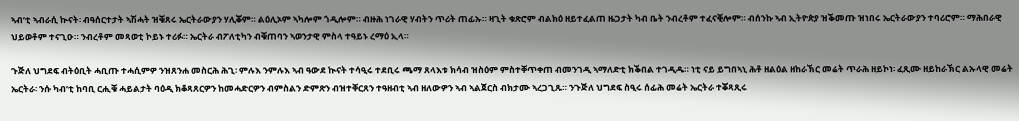ኣብ’ቲ ኣብራሲ ኲናት፡ ብዓሰርተታት ኣሽሓት ዝቑጸሩ ኤርትራውያን ሃሊቖም። ልዕሊኦም ኣካሎም ጎዲሎም። ብዙሕ ነገራዊ ሃብትን ጥሪት ጠፊኡ። ዛጊት ቁጽሮም ብልክዕ ዘይተፈልጠ ዜጋታት ካብ ቤት ንብረቶም ተፈናቒሎም። ብሰንኩ ኣብ ኢትዮጵያ ዝቕመጡ ዝነበሩ ኤርትራውያን ተባሪሮም። ማሕበራዊ ህይወቶም ተናጊዑ። ንብረቶም መጻወቲ ኮይኑ ተሪፉ። ኤርትራ ብፖለቲካን ብቑጠባን ኣወንታዊ ምስላ ተዓይኑ ረማዕ ኢላ።

ጉጅለ ህግደፍ ብትዕቢት ሓቢጡ ተሓሲምዎ ንዝጸንሐ መስርሕ ሕጊ፡ ምሉእ ንምሉእ ኣብ ዓውደ ኲናት ተሳዒሩ ተደቢሩ ጫማ ጸላእቱ ክሳብ ዝስዕም ምስተቐጥቀጠ ብመንገዲ ኣማለድቲ ክቕበል ተገዲዱ። ነቲ ናይ ይግበኣኒ ሕቶ ዘልዕል ዘከራኽር መሬት ጥራሕ ዘይኮነ፡ ፈጺሙ ዘይከራኽር ልኡላዊ መሬት ኤርትራ፡ ንሱ ካብ’ቲ ከባቢ ርሒቑ ሓይልታት ባዕዲ ክቆጻጸርዎን ከመሓድርዎን ብምስልን ድምጽን ብዝተቐርጸን ተዓዘብቲ ኣብ ዘለውዎን ኣብ ኣልጀርስ ብክታሙ ኣረጋጊጹ። ንጉጅለ ህግደፍ ስዒሩ ሰፊሕ መሬት ኤርትራ ተቖጻጺሩ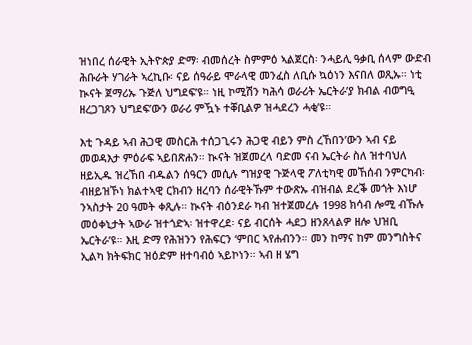ዝነበረ ሰራዊት ኢትዮጵያ ድማ፡ ብመሰረት ስምምዕ ኣልጀርስ፡ ንሓይሊ ዓቃቢ ሰላም ውድብ ሕቡራት ሃገራት ኣረኪቡ፡ ናይ ሰዓራይ ሞራላዊ መንፈስ ለቢሱ ኳዕነን እናበለ ወጺኡ። ነቲ ኲናት ጀማሪኡ ጉጅለ ህግደፍ’ዩ። ነዚ ኮሚሽን ካሕሳ ወራሪት ኤርትራ’ያ ክብል ብወግዒ ዘረጋገጾን ህግደፍ’ውን ወራሪ ምዃኑ ተቐቢልዎ ዝሓደረን ሓቂ’ዩ።

እቲ ጉዳይ ኣብ ሕጋዊ መስርሕ ተሰጋጊሩን ሕጋዊ ብይን ምስ ረኸበን’ውን ኣብ ናይ መወዳእታ ምዕራፍ ኣይበጽሐን። ኲናት ዝጀመረላ ባድመ ናብ ኤርትራ ስለ ዝተባህለ ዘይኢዱ ዝረኸበ ብዱልን ሰዓርን መሲሉ ግዝያዊ ጉጅላዊ ፖለቲካዊ መኸሰብ ንምርካብ፡ ብዘይዝኾነ ክልተኣዊ ርክብን ዘረባን ሰራዊትኹም ተውጽኡ ብዝብል ደረቕ መጎት እነሆ ንኣስታት 20 ዓመት ቀጺሉ። ኲናት ብዕንደራ ካብ ዝተጀመረሉ 1998 ክሳብ ሎሚ ብኹሉ መዕቀኒታት ኣውራ ዝተጎድኣ፡ ዝተዋረደ፡ ናይ ብርሰት ሓደጋ ዘንጸላልዎ ዘሎ ህዝቢ ኤርትራ’ዩ። እዚ ድማ የሕዝንን የሕፍርን ‘ምበር ኣየሐብንን። መን ከማና ከም መንግስትና ኢልካ ክትፍክር ዝዕድም ዘተባብዕ ኣይኮነን። ኣብ ዘ ሄግ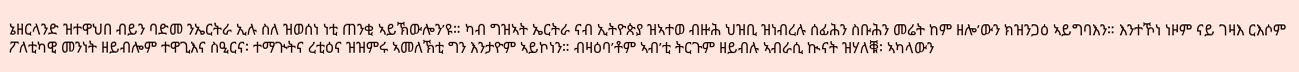ኔዘርላንድ ዝተዋህበ ብይን ባድመ ንኤርትራ ኢሉ ስለ ዝወሰነ ነቲ ጠንቂ ኣይኽውሎን’ዩ። ካብ ግዝኣት ኤርትራ ናብ ኢትዮጵያ ዝኣተወ ብዙሕ ህዝቢ ዝነብረሉ ሰፊሕን ስቡሕን መሬት ከም ዘሎ’ውን ክዝንጋዕ ኣይግባእን። እንተኾነ ነዞም ናይ ገዛእ ርእሶም ፖለቲካዊ መንነት ዘይብሎም ተዋጊእና ስዒርና፡ ተማጒትና ረቲዕና ዝዝምሩ ኣመለኽቲ ግን እንታዮም ኣይኮነን። ብዛዕባ’ቶም ኣብ’ቲ ትርጉም ዘይብሉ ኣብራሲ ኲናት ዝሃለቑ፡ ኣካላውን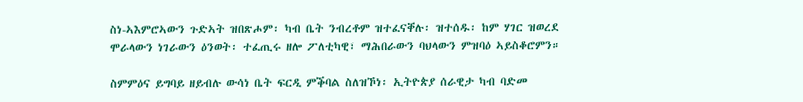ስነ-ኣእምሮኣውን ጉድኣት ዝበጽሖም፡ ካብ ቤት ንብረቶም ዝተፈናቐሉ፡ ዝተሰዱ፡ ከም ሃገር ዝወረደ ሞራላውን ነገራውን ዕንወት፡ ተፈጢሩ ዘሎ ፖለቲካዊ፣ ማሕበራውን ባህላውን ምዝባዕ ኣይስቆሮምን።

ስምምዕና ይግባይ ዘይብሉ ውሳነ ቤት ፍርዲ ምቕባል ስለዝኾነ፡ ኢትዮጵያ ሰራዊታ ካብ ባድመ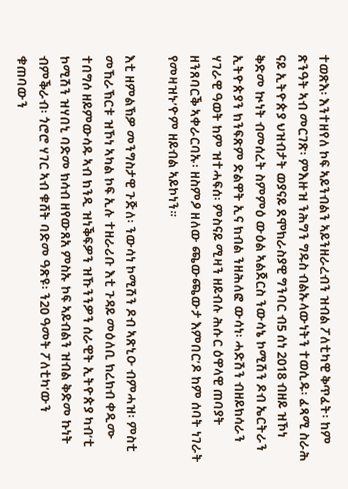ተወጽእ፡ እንተዘየለ ኮፍ ኣይንብልን ኣይንዘራረብን ዝብል ፖለቲካዊ ቅጥፈት፡ ከም ጽንዓት ኣብ መርገጽ፡ ምእዙዝ ንሕግን ግዱስ ብልኡላውነትን ተወሲዱ፡ ፈጻሚ ስራሕ ናይ ኢትዮጵያ ህዝብታት ወያናይ ደሞክራስያዊ ግንባር ብ5 ሰነ 2018 ብዘይ ዝኾነ ቅድመ ኲነት ብመሰረት ስምምዕ ውዕል ኣልጀርስ ንውሳኔ ኮሚሽን ዶብ ኤርትራን ኢትዮጵያን ክንፍጽም ድልዋት ኢና ክብል ንዘሕለፎ ውሳነ፡ ሓድሽን ብዘይክሳራን ሃገራዊ ዓወት ከም ዝተሓፍሰ፡ ምስናይ ሚዛን ዘይብሉ ሕሱር ዕዋላዊ ጠባያት ዘንጸባርቕ ኣቀራርባኡ፡ ዘስምዖ ዘለው ጫውጫውታ እምበር’ዶ ከም ሰባት ነገራት የመዛዝኑ’ዮም ዘይብል ኣይኮነን።

እቲ ዘምልኽዎ መንግስታዊ ጉጅለ፡ ንውሳነ ኮሚሽን ዶብ ኣጽኒዑ ብምሓዝ፡ ምስቲ መኸራኽርቱ ዝኾነ ኣካል ኮፍ ኢሉ ተዘራሪቡ እቲ ጉዳይ መዕለቢ ክረክብ ቀዲሙ ተበግሶ ዘይምውሳዱ ኣብ ክንዲ ዝነቕፍዎን ዝኹንንዎን ሰራዊት ኢትዮጵያ ካብ’ቲ ኮሚሽን ዝሃበኒ ባድመ ክሳብ ዘየውጸአ ምስኡ ኮፍ ኣይብልን ዝብል ቅድመ ኩነት ብምቕራብ፡ ጎሮሮ ሃገር ኣብ ቁሸት ባድመ ዓጽዩ፡ ን20 ዓመት ፖለቲካ’ውን ቁጠባውን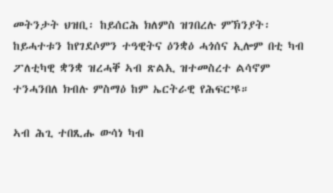መትንታት ህዝቢ፡ ከይሰርሕ ክለምስ ዝገበረሉ ምኽንያት፡ ከይሓተቱን ከየገደሶምን ተዓዊትና ዕንቋዕ ሓጎሰና ኢሎም በቲ ካብ ፖለቲካዊ ቋንቋ ዝረሓቐ ኣብ ጽልኢ ዝተመስረተ ልሳኖም ተንሓንበለ ክብሉ ምስማዕ ከም ኤርትራዊ የሕፍር’ዩ።

ኣብ ሕጊ ተበጺሑ ውሳነ ካብ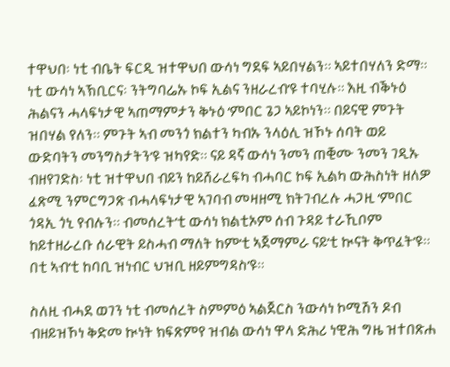ተዋህበ፡ ነቲ ብቤት ፍርዲ ዝተዋህበ ውሳነ ግደፍ ኣይበሃልን። ኣይተበሃለን ድማ። ነቲ ውሳነ ኣኽቢርና፡ ንትግባሬኡ ኮፍ ኢልና ንዘራረብ’ዩ ተባሂሉ። እዚ ብቕኑዕ ሕልናን ሓላፍነታዊ ኣጠማምታን ቅኑዕ ‘ምበር ጌጋ ኣይኮነን። በይናዊ ምጉት ዝበሃል የለን። ምጉት ኣብ መንጎ ክልተን ካብኡ ንላዕሊ ዝኾኑ ሰባት ወይ ውድባትን መንግስታትን’ዩ ዝካየድ። ናይ ዳኛ ውሳነ ንመን ጠቒሙ ንመን ገዲኡ ብዘየገድስ፡ ነቲ ዝተዋህበ ብይን ከይሸራረፍካ ብሓባር ኮፍ ኢልካ ውሕስነት ዘለዎ ፈጽሚ ንምርግጋጽ ብሓላፍነታዊ ኣገባብ መዛዘሚ ክትገብረሉ ሓጋዚ ‘ምበር ጎዳኢ ጎኒ የብሉን። ብመሰረት’ቲ ውሳነ ክልቲኦም ሰብ ጉዳይ ተራኺቦም ከይተዘራረቡ ሰራዊት ይስሓብ ማለት ከም’ቲ ኣጀማምራ ናይ’ቲ ኲናት ቅጥፈት’ዩ። በቲ ኣብ’ቲ ከባቢ ዝነብር ህዝቢ ዘይምግዳስ’ዩ።

ስለዚ ብሓደ ወገን ነቲ ብመሰረት ስምምዕ ኣልጀርስ ንውሳነ ኮሚሽን ዶብ ብዘይዝኾነ ቅድመ ኲነት ክፍጽምየ ዝብል ውሳነ ዋላ ድሕሪ ነዊሕ ግዜ ዝተበጽሐ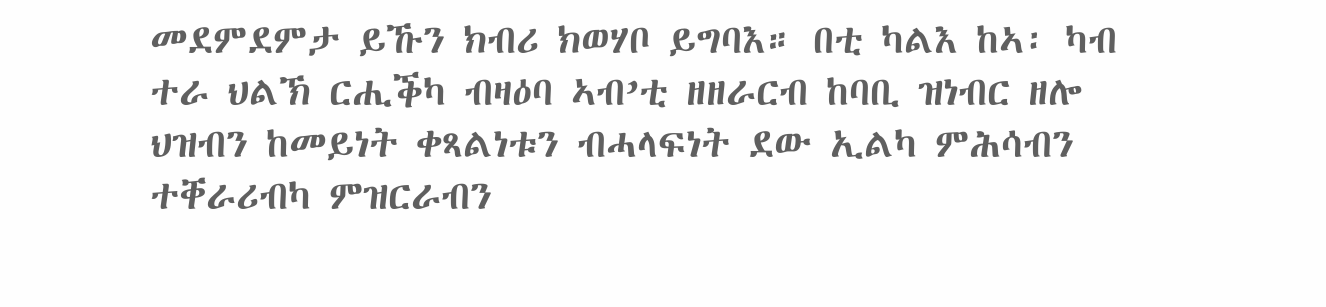መደምደምታ ይኹን ክብሪ ክወሃቦ ይግባእ። በቲ ካልእ ከኣ፡ ካብ ተራ ህልኽ ርሒቕካ ብዛዕባ ኣብ’ቲ ዘዘራርብ ከባቢ ዝነብር ዘሎ ህዝብን ከመይነት ቀጻልነቱን ብሓላፍነት ደው ኢልካ ምሕሳብን ተቐራሪብካ ምዝርራብን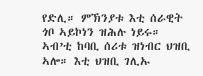የድሊ። ምኽንያቱ እቲ ሰራዊት ጎቦ ኣይኮነን ዝሕሉ ነይሩ። ኣብ’ቲ ከባቢ ሰሪቱ ዝነብር ህዝቢ ኣሎ። እቲ ህዝቢ ገሊኡ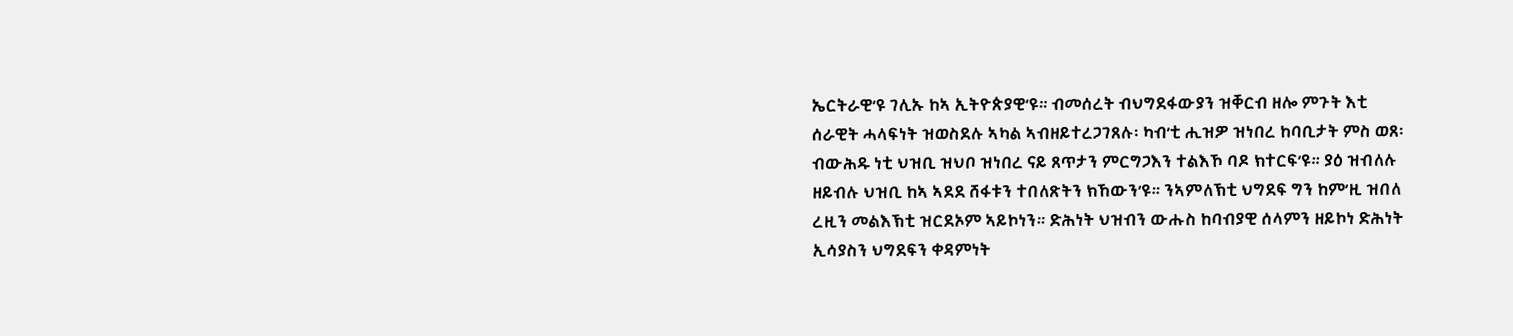ኤርትራዊ’ዩ ገሊኡ ከኣ ኢትዮጵያዊ’ዩ። ብመሰረት ብህግደፋውያን ዝቐርብ ዘሎ ምጉት እቲ ሰራዊት ሓላፍነት ዝወስደሉ ኣካል ኣብዘይተረጋገጸሉ፡ ካብ’ቲ ሒዝዎ ዝነበረ ከባቢታት ምስ ወጸ፡ ብውሕዱ ነቲ ህዝቢ ዝህቦ ዝነበረ ናይ ጸጥታን ምርግጋእን ተልእኾ ባዶ ክተርፍ’ዩ። ያዕ ዝብለሉ ዘይብሉ ህዝቢ ከኣ ኣደደ ሸፋቱን ተበለጽትን ክኸውን’ዩ። ንኣምለኽቲ ህግደፍ ግን ከም’ዚ ዝበለ ረዚን መልእኽቲ ዝርደኦም ኣይኮነን። ድሕነት ህዝብን ውሑስ ከባብያዊ ሰላምን ዘይኮነ ድሕነት ኢሳያስን ህግደፍን ቀዳምነት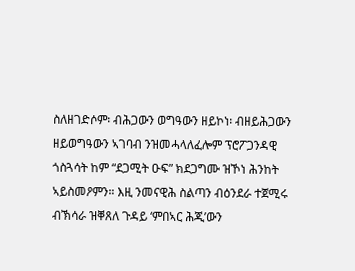ስለዘገድሶም፡ ብሕጋውን ወግዓውን ዘይኮነ፡ ብዘይሕጋውን ዘይወግዓውን ኣገባብ ንዝመሓላለፈሎም ፕሮፖጋንዳዊ ጎስጓሳት ከም “ደጋሚት ዑፍ” ክደጋግሙ ዝኾነ ሕንከት ኣይስመዖምን። እዚ ንመናዊሕ ስልጣን ብዕንደራ ተጀሚሩ ብኽሳራ ዝቐጸለ ጉዳይ ‘ምበኣር ሕጂ’ውን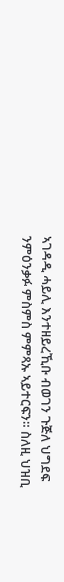ኣገዳዲ ሓይሊ እንተዘይረኺቡ ብወገን ጉጅለ ህግደፍ ንምዕንቃፉ ምስምስ ምምጻኡ ኣይተርፍን። ስለዚ ህዝቢ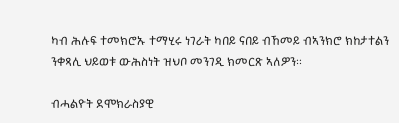ካብ ሕሉፍ ተመክሮኡ ተማሂሩ ነገራት ካበይ ናበይ ብኸመይ ብኣንክሮ ክከታተልን ንቀጻሊ ህይወቱ ውሕስነት ዝህቦ መንገዲ ክመርጽ ኣለዎን።

ብሓልዮት ደሞክራስያዊ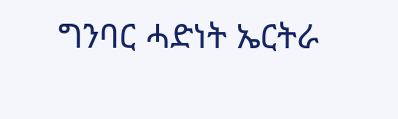ግንባር ሓድነት ኤርትራ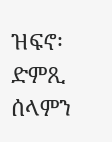ዝፍኖ፡ ድምጺ ሰላምን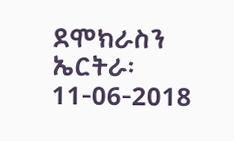ደሞክራስን ኤርትራ፡ 11-06-2018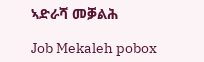ኣድራሻ መቓልሕ

Job Mekaleh pobox